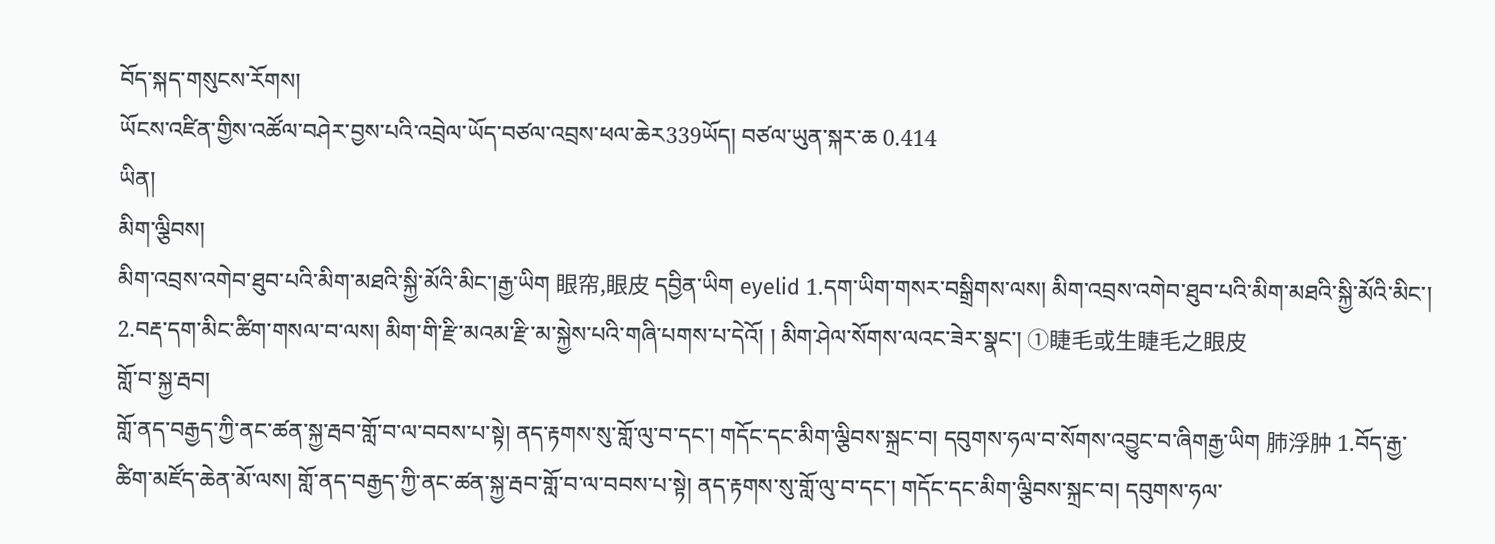བོད་སྐད་གསུངས་རོགས།
ཡོངས་འཛིན་གྱིས་འཚོལ་བཤེར་བྱས་པའི་འབྲེལ་ཡོད་བཙལ་འབྲས་ཕལ་ཆེར339ཡོད། བཙལ་ཡུན་སྐར་ཆ 0.414
ཡིན།
མིག་ལྕིབས།
མིག་འབྲས་འགེབ་ཐུབ་པའི་མིག་མཐའི་སྐྱི་མོའི་མིང་།རྒྱ་ཡིག 眼帘,眼皮 དབྱིན་ཡིག eyelid 1.དག་ཡིག་གསར་བསྒྲིགས་ལས། མིག་འབྲས་འགེབ་ཐུབ་པའི་མིག་མཐའི་སྐྱི་མོའི་མིང་། 2.བརྡ་དག་མིང་ཚིག་གསལ་བ་ལས། མིག་གི་རྫི་མའམ་རྫི་མ་སྐྱེས་པའི་གཞི་པགས་པ་དེའོ། ། མིག་ཤེལ་སོགས་ལའང་ཟེར་སྣང་། ①睫毛或生睫毛之眼皮
གློ་བ་སྐྱ་རྦབ།
གློ་ནད་བརྒྱད་ཀྱི་ནང་ཚན་སྐྱ་རྦབ་གློ་བ་ལ་བབས་པ་སྟེ། ནད་རྟགས་སུ་གློ་ལུ་བ་དང་། གདོང་དང་མིག་ལྕིབས་སྐྲང་བ། དབུགས་ཧལ་བ་སོགས་འབྱུང་བ་ཞིགརྒྱ་ཡིག 肺浮肿 1.བོད་རྒྱ་ཚིག་མཛོད་ཆེན་མོ་ལས། གློ་ནད་བརྒྱད་ཀྱི་ནང་ཚན་སྐྱ་རྦབ་གློ་བ་ལ་བབས་པ་སྟེ། ནད་རྟགས་སུ་གློ་ལུ་བ་དང་། གདོང་དང་མིག་ལྕིབས་སྐྲང་བ། དབུགས་ཧལ་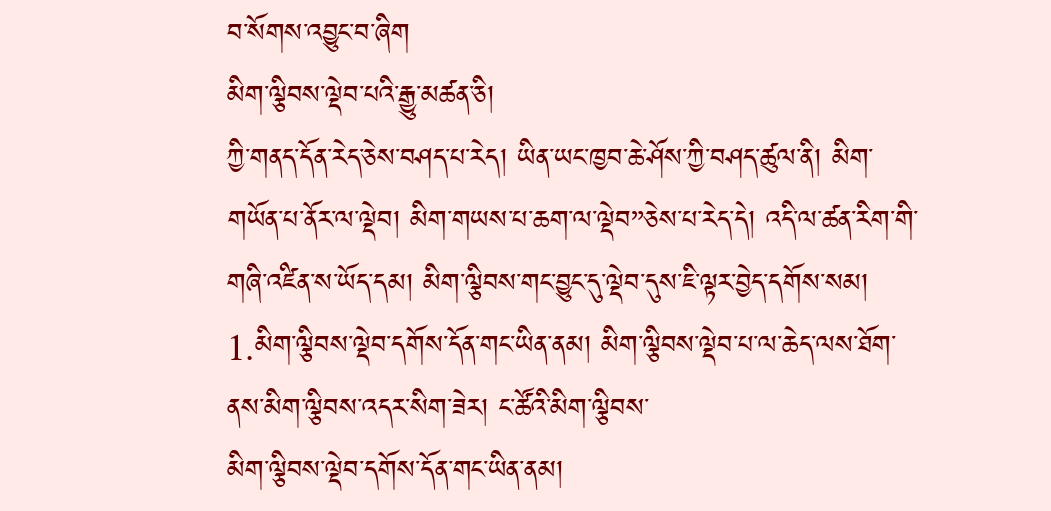བ་སོགས་འབྱུང་བ་ཞིག
མིག་ལྕིབས་ལྡེབ་པའི་རྒྱུ་མཚན་ཅི།
ཀྱི་གནད་དོན་རེད་ཅེས་བཤད་པ་རེད། ཡིན་ཡང་ཁྱབ་ཆེ་ཤོས་ཀྱི་བཤད་ཚུལ་ནི། མིག་གཡོན་པ་ནོར་ལ་ལྡེབ། མིག་གཡས་པ་ཆག་ལ་ལྡེབ”ཅེས་པ་རེད་དེ། འདི་ལ་ཚན་རིག་གི་གཞི་འཛིན་ས་ཡོད་དམ། མིག་ལྕིབས་གང་བྱུང་དུ་ལྡེབ་དུས་ཇི་ལྟར་བྱེད་དགོས་སམ། 1.མིག་ལྕིབས་ལྡེབ་དགོས་དོན་གང་ཡིན་ནམ། མིག་ལྕིབས་ལྡེབ་པ་ལ་ཆེད་ལས་ཐོག་ནས་མིག་ལྕིབས་འདར་སིག་ཟེར། ང་ཚོའི་མིག་ལྕིབས་
མིག་ལྕིབས་ལྡེབ་དགོས་དོན་གང་ཡིན་ནམ།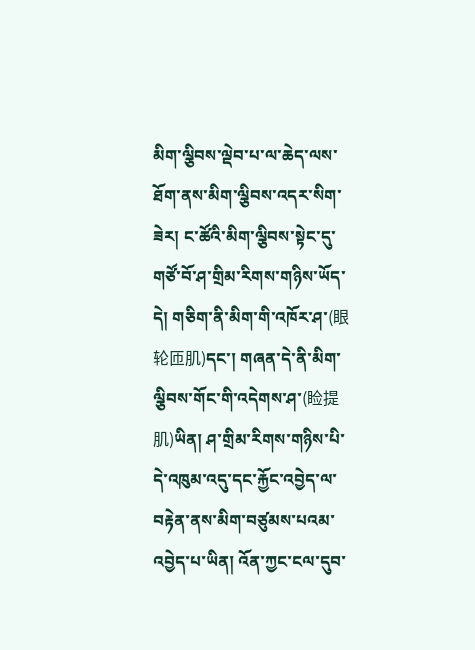མིག་ལྕིབས་ལྡེབ་པ་ལ་ཆེད་ལས་ཐོག་ནས་མིག་ལྕིབས་འདར་སིག་ཟེར། ང་ཚོའི་མིག་ལྕིབས་སྟེང་དུ་གཙོ་བོ་ཤ་གྲིམ་རིགས་གཉིས་ཡོད་དེ། གཅིག་ནི་མིག་གི་འཁོར་ཤ་(眼轮匝肌)དང་། གཞན་དེ་ནི་མིག་ལྕིབས་གོང་གི་འདེགས་ཤ་(睑提肌)ཡིན། ཤ་གྲིམ་རིགས་གཉིས་པི་དེ་འཁུམ་འདུ་དང་རྐྱོང་འབྱེད་ལ་བརྟེན་ནས་མིག་བཙུམས་པའམ་འབྱེད་པ་ཡིན། འོན་ཀྱང་ངལ་དུབ་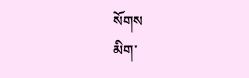སོགས
མིག་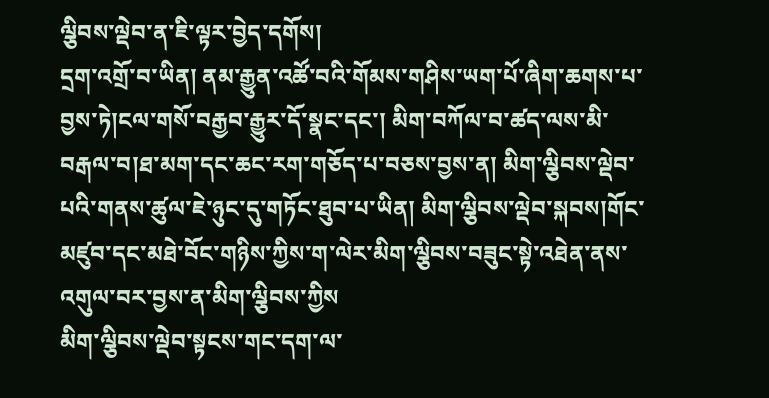ལྕིབས་ལྡེབ་ན་ཇི་ལྟར་བྱེད་དགོས།
དྲག་འགྲོ་བ་ཡིན། ནམ་རྒྱུན་འཚོ་བའི་གོམས་གཤིས་ཡག་པོ་ཞིག་ཆགས་པ་བྱས་ཏེ།ངལ་གསོ་བརྒྱབ་རྒྱུར་དོ་སྣང་དང་། མིག་བཀོལ་བ་ཚད་ལས་མི་བརྒལ་བ།ཐ་མག་དང་ཆང་རག་གཅོད་པ་བཅས་བྱས་ན། མིག་ལྕིབས་ལྡེབ་པའི་གནས་ཚུལ་ཇེ་ཉུང་དུ་གཏོང་ཐུབ་པ་ཡིན། མིག་ལྕིབས་ལྡེབ་སྐབས།གོང་མཛུབ་དང་མཐེ་བོང་གཉིས་ཀྱིས་ག་ལེར་མིག་ལྕིབས་བཟུང་སྟེ་འཐེན་ནས་འགུལ་བར་བྱས་ན་མིག་ལྕིབས་ཀྱིས
མིག་ལྕིབས་ལྡེབ་སྟངས་གང་དག་ལ་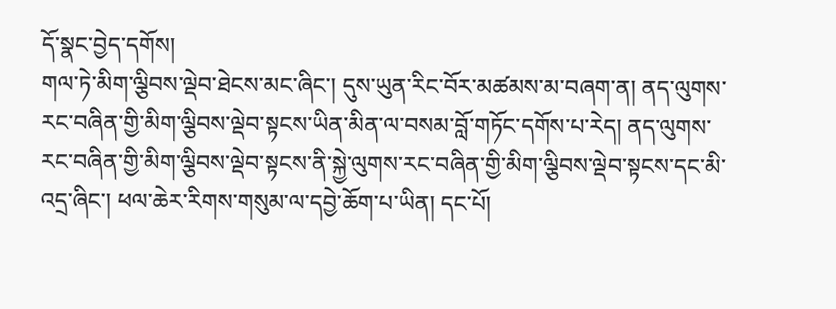དོ་སྣང་བྱེད་དགོས།
གལ་ཏེ་མིག་ལྕིབས་ལྡེབ་ཐེངས་མང་ཞིང་། དུས་ཡུན་རིང་བོར་མཚམས་མ་བཞག་ན། ནད་ལུགས་རང་བཞིན་གྱི་མིག་ལྕིབས་ལྡེབ་སྟངས་ཡིན་མིན་ལ་བསམ་བློ་གཏོང་དགོས་པ་རེད། ནད་ལུགས་རང་བཞིན་གྱི་མིག་ལྕིབས་ལྡེབ་སྟངས་ནི་སྐྱེ་ལུགས་རང་བཞིན་གྱི་མིག་ལྕིབས་ལྡེབ་སྟངས་དང་མི་འདྲ་ཞིང་། ཕལ་ཆེར་རིགས་གསུམ་ལ་དབྱེ་ཆོག་པ་ཡིན། དང་པོ།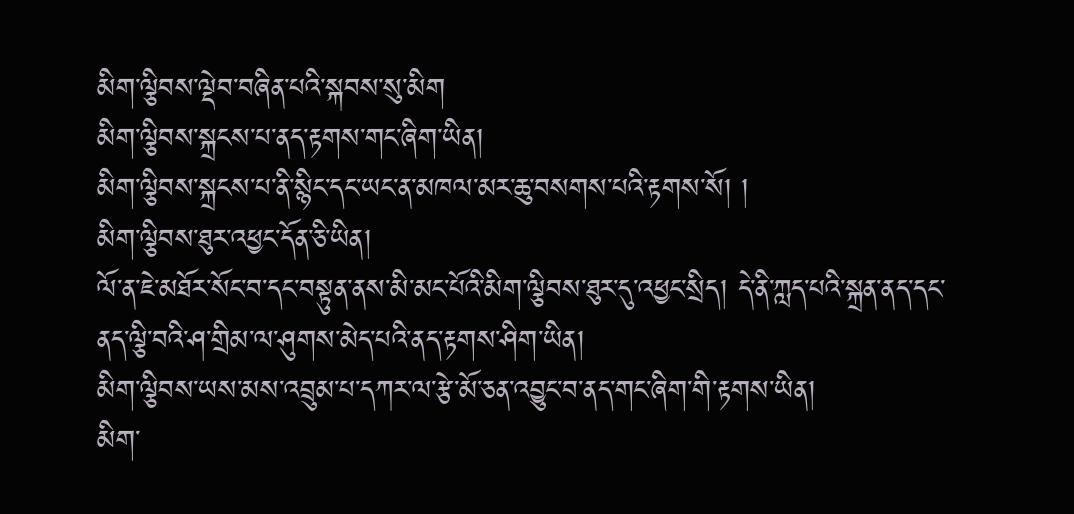མིག་ལྕིབས་ལྡེབ་བཞིན་པའི་སྐབས་སུ་མིག
མིག་ལྕིབས་སྐྲངས་པ་ནད་རྟགས་གང་ཞིག་ཡིན།
མིག་ལྕིབས་སྐྲངས་པ་ནི་སྙིང་དང་ཡང་ན་མཁལ་མར་ཆུ་བསགས་པའི་རྟགས་སོ། །
མིག་ལྕིབས་ཐུར་འཕྱང་དོན་ཅི་ཡིན།
ལོ་ན་ཇེ་མཐོར་སོང་བ་དང་བསྟུན་ནས་མི་མང་པོའི་མིག་ལྕིབས་ཐུར་དུ་འཕྱང་སྲིད། དེ་ནི་ཀླད་པའི་སྐྲན་ནད་དང་ནད་ལྕི་བའི་ཤ་གྲིམ་ལ་ཤུགས་མེད་པའི་ནད་རྟགས་ཤིག་ཡིན།
མིག་ལྕིབས་ཡས་མས་འབྲུམ་པ་དཀར་ལ་རྩེ་མོ་ཅན་འབྱུང་བ་ནད་གང་ཞིག་གི་རྟགས་ཡིན།
མིག་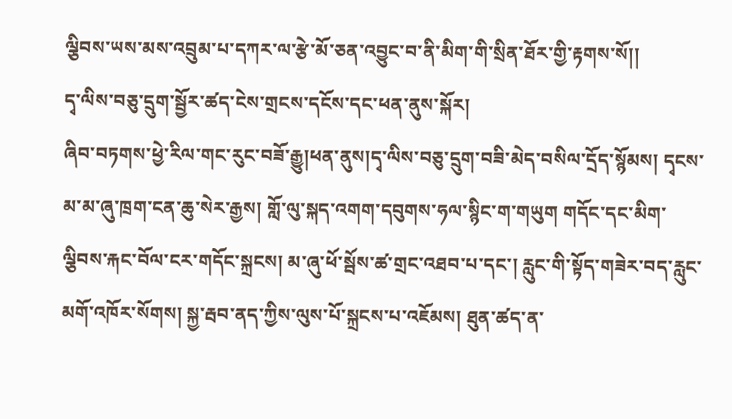ལྕིབས་ཡས་མས་འབྲུམ་པ་དཀར་ལ་རྩེ་མོ་ཅན་འབྱུང་བ་ནི་མིག་གི་སྲིན་ཐོར་གྱི་རྟགས་སོ།།
དྭ་ལིས་བཅུ་དྲུག་སྦྱོར་ཚད་ངེས་གྲངས་དངོས་དང་ཕན་ནུས་སྐོར།
ཞིབ་བཏགས་ཕྱེ་རིལ་གང་རུང་བཟོ་རྒྱུ།ཕན་ནུས།དྭ་ལིས་བཅུ་དྲུག་བཟི་མེད་བསིལ་དྲོད་སྙོམས། དྭངས་མ་མ་ཞུ་ཁྲག་ངན་ཆུ་སེར་རྒྱས། གློ་ལུ་སྐད་འགག་དབུགས་ཧལ་སྙིང་ག་གཡུག གདོང་དང་མིག་ལྕིབས་རྐང་བོལ་ངར་གདོང་སྐྲངས། མ་ཞུ་ཕོ་སྦོས་ཚ་གྲང་འཐབ་པ་དང་། རླུང་གི་སྟོད་གཟེར་བད་རླུང་མགོ་འཁོར་སོགས། སྐྱ་རྦབ་ནད་ཀྱིས་ལུས་པོ་སྐྲངས་པ་འཇོམས། ཐུན་ཚད་ན་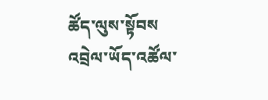ཚོད་ལུས་སྟོབས
འབྲེལ་ཡོད་འཚོལ་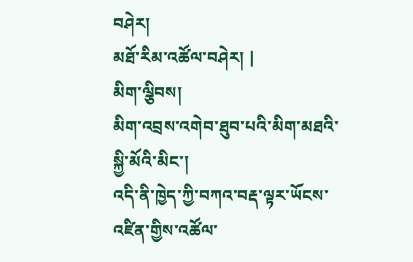བཤེར།
མཐོ་རིམ་འཚོལ་བཤེར། |
མིག་ལྕིབས།
མིག་འབྲས་འགེབ་ཐུབ་པའི་མིག་མཐའི་སྐྱི་མོའི་མིང་།
འདི་ནི་ཁྱེད་ཀྱི་བཀའ་བརྡ་ལྟར་ཡོངས་འཛིན་གྱིས་འཚོལ་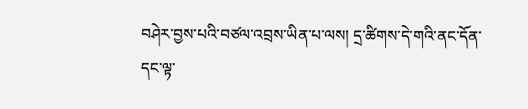བཤེར་བྱས་པའི་བཙལ་འབྲས་ཡིན་པ་ལས། དྲ་ཚིགས་དེ་གའི་ནང་དོན་དང་ལྟ་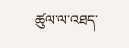ཚུལ་ལ་འཐད་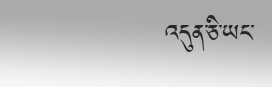འདུན་ཅི་ཡང་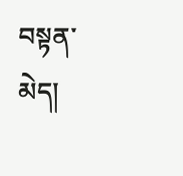བསྟན་མེད།